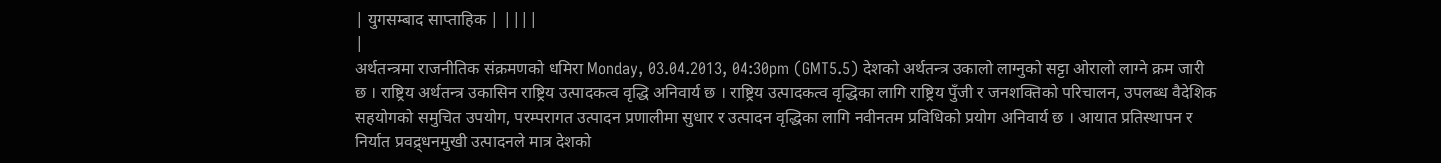| युगसम्बाद साप्ताहिक | ||||
|
अर्थतन्त्रमा राजनीतिक संक्रमणको धमिरा Monday, 03.04.2013, 04:30pm (GMT5.5) देशको अर्थतन्त्र उकालो लाग्नुको सट्टा ओरालो लाग्ने क्रम जारी छ । राष्ट्रिय अर्थतन्त्र उकासिन राष्ट्रिय उत्पादकत्व वृद्धि अनिवार्य छ । राष्ट्रिय उत्पादकत्व वृद्धिका लागि राष्ट्रिय पुँजी र जनशक्तिको परिचालन, उपलब्ध वैदेशिक सहयोगको समुचित उपयोग, परम्परागत उत्पादन प्रणालीमा सुधार र उत्पादन वृद्धिका लागि नवीनतम प्रविधिको प्रयोग अनिवार्य छ । आयात प्रतिस्थापन र निर्यात प्रवद्र्धनमुखी उत्पादनले मात्र देशको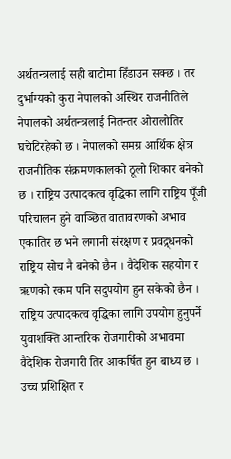अर्थतन्त्रलाई सही बाटोमा हिँडाउन सक्छ । तर दुर्भाग्यको कुरा नेपालको अस्थिर राजनीतिले नेपालको अर्थतन्त्रलाई नितन्तर ओरालोतिर घचेटिरहेको छ । नेपालको समग्र आर्थिक क्षेत्र राजनीतिक संक्रमणकालको ठूलो शिकार बनेको छ । राष्ट्रिय उत्पादकत्व वृद्धिका लागि राष्ट्रिय पूँजी परिचालन हुने वाञ्छित वातावरणको अभाव एकातिर छ भने लगानी संरक्षण र प्रवद्र्धनको राष्ट्रिय सोच नै बनेको छैन । वैदेशिक सहयोग र ऋणको रकम पनि सदुपयोग हुन सकेको छैन । राष्ट्रिय उत्पादकत्व वृद्धिका लागि उपयोग हुनुपर्ने युवाशक्ति आन्तरिक रोजगारीको अभावमा वैदेशिक रोजगारी तिर आकर्षित हुन बाध्य छ । उच्च प्रशिक्षित र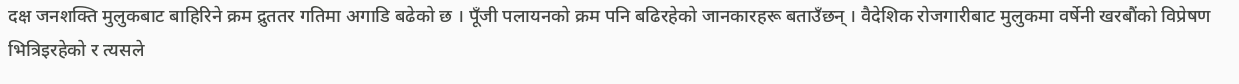दक्ष जनशक्ति मुलुकबाट बाहिरिने क्रम द्रुततर गतिमा अगाडि बढेको छ । पूँजी पलायनको क्रम पनि बढिरहेको जानकारहरू बताउँछन् । वैदेशिक रोजगारीबाट मुलुकमा वर्षेनी खरबौंको विप्रेषण भित्रिइरहेको र त्यसले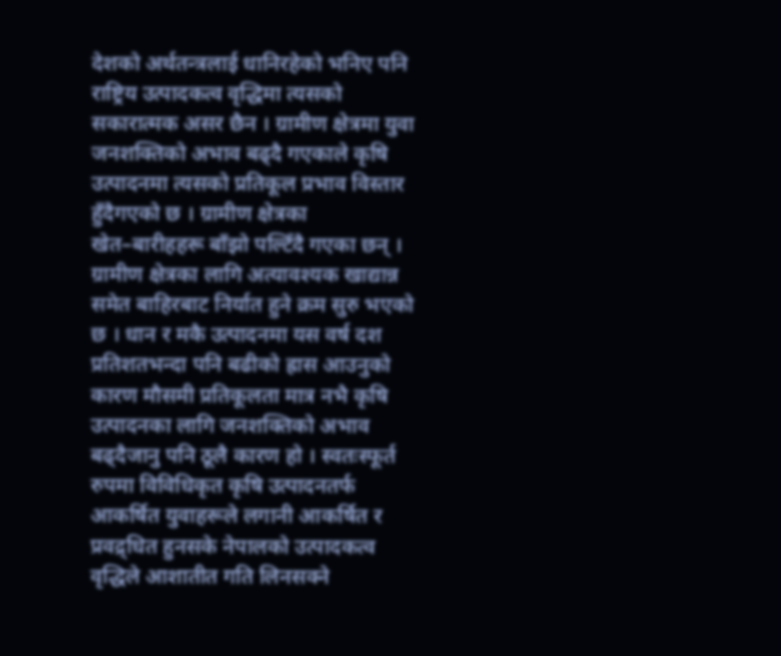देशको अर्थतन्त्रलाई धानिरहेको भनिए पनि राष्ट्रिय उत्पादकत्व वृद्धिमा त्यसको सकारात्मक असर छैन । ग्रामीण क्षेत्रमा युवा जनशक्तिको अभाव बढ्दै गएकाले कृषि उत्पादनमा त्यसको प्रतिकूल प्रभाव विस्तार हुँदैगएको छ । ग्रामीण क्षेत्रका खेत–बारीहहरू बाँझो पल्टिँदै गएका छन् । ग्रामीण क्षेत्रका लागि अत्यावश्यक खाद्यान्न समेत बाहिरबाट निर्यात हुने क्रम सुरु भएको छ । धान र मकै उत्पादनमा यस वर्ष दश प्रतिशतभन्दा पनि बढीको ह्रास आउनुको कारण मौसमी प्रतिकूलता मात्र नभै कृषि उत्पादनका लागि जनशक्तिको अभाव बढ्दैजानु पनि ठूलै कारण हो । स्वतःस्फूर्त रुपमा विविधिकृत कृषि उत्पादनतर्फ आकर्षित युवाहरूले लगानी आकर्षित र प्रवद्र्धित हुनसके नेपालको उत्पादकत्व वृद्धिले आशातीत गति लिनसक्ने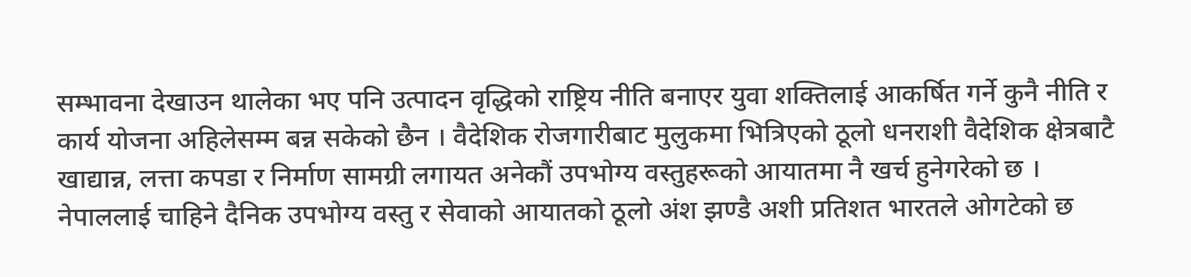सम्भावना देखाउन थालेका भए पनि उत्पादन वृद्धिको राष्ट्रिय नीति बनाएर युवा शक्तिलाई आकर्षित गर्ने कुनै नीति र कार्य योजना अहिलेसम्म बन्न सकेको छैन । वैदेशिक रोजगारीबाट मुलुकमा भित्रिएको ठूलो धनराशी वैदेशिक क्षेत्रबाटै खाद्यान्न, लत्ता कपडा र निर्माण सामग्री लगायत अनेकौं उपभोग्य वस्तुहरूको आयातमा नै खर्च हुनेगरेको छ । नेपाललाई चाहिने दैनिक उपभोग्य वस्तु र सेवाको आयातको ठूलो अंश झण्डै अशी प्रतिशत भारतले ओगटेको छ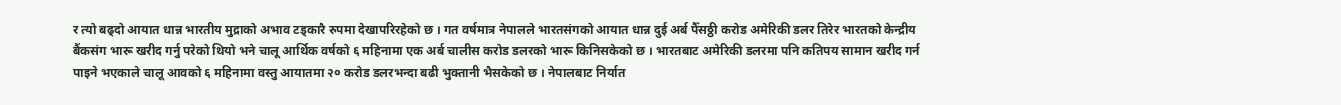र त्यो बढ्दो आयात धान्न भारतीय मुद्राको अभाव टड्कारै रुपमा देखापरिरहेको छ । गत वर्षमात्र नेपालले भारतसंगको आयात धान्न दुई अर्ब पैँसठ्ठी करोड अमेरिकी डलर तिरेर भारतको केन्द्रीय बैंकसंग भारू खरीद गर्नु परेको थियो भने चालू आर्थिक वर्षको ६ महिनामा एक अर्ब चालीस करोड डलरको भारू किनिसकेको छ । भारतबाट अमेरिकी डलरमा पनि कतिपय सामान खरीद गर्न पाइने भएकाले चालू आवको ६ महिनामा वस्तु आयातमा २० करोड डलरभन्दा बढी भुक्तानी भैसकेको छ । नेपालबाट निर्यात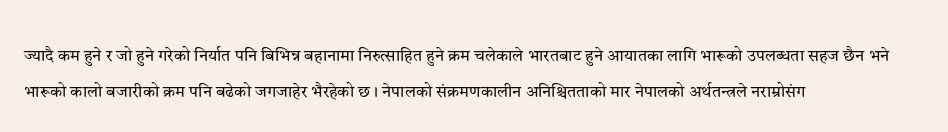ज्यादै कम हुने र जो हुने गरेको निर्यात पनि बिभिन्न बहानामा निरुत्साहित हुने क्रम चलेकाले भारतबाट हुने आयातका लागि भारूको उपलब्धता सहज छैन भने भारूको कालो बजारीको क्रम पनि बढेको जगजाहेर भैरहेको छ । नेपालको संक्रमणकालीन अनिश्चितताको मार नेपालको अर्थतन्त्रले नराम्रोसंग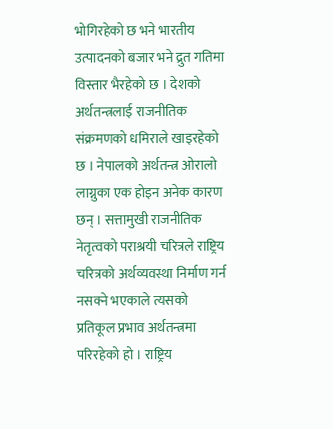भोगिरहेको छ भने भारतीय उत्पादनको बजार भने द्रुत गतिमा विस्तार भैरहेको छ । देशको अर्थतन्त्रलाई राजनीतिक संक्रमणको धमिराले खाइरहेको छ । नेपालको अर्थतन्त्र ओरालो लाग्नुका एक होइन अनेक कारण छन् । सत्तामुखी राजनीतिक नेतृत्वको पराश्रयी चरित्रले राष्ट्रिय चरित्रको अर्थव्यवस्था निर्माण गर्न नसक्ने भएकाले त्यसको प्रतिकूल प्रभाव अर्थतन्त्रमा परिरहेको हो । राष्ट्रिय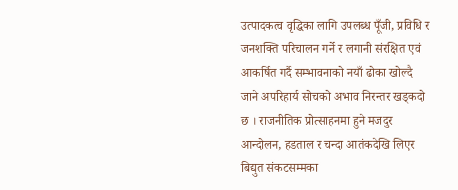उत्पादकत्व वृद्धिका लागि उपलब्ध पूँजी, प्रविधि र जनशक्ति परिचालन गर्ने र लगानी संरक्षित एवं आकर्षित गर्दै सम्भावनाको नयाँ ढोका खोल्दै जाने अपरिहार्य सोचको अभाव निरन्तर खड्कदो छ । राजनीतिक प्रोत्साहनमा हुने मजदुर आन्दोलन, हडताल र चन्दा आतंकदेखि लिएर बिद्युत संकटसम्मका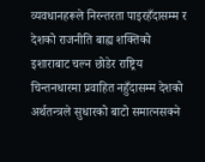व्यवधानहरूले निरन्तरता पाइरहँदासम्म र देशको राजनीति बाह्य शक्तिको इशाराबाट चल्न छोडेर राष्ट्रिय चिन्तनधारमा प्रवाहित नहुँदासम्म देशको अर्थतन्त्रले सुधारको बाटो समात्नसक्ने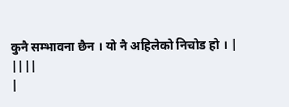कुनै सम्भावना छैन । यो नै अहिलेको निचोड हो । |
||||
|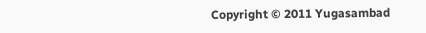Copyright © 2011 Yugasambad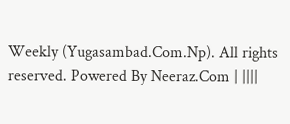Weekly (Yugasambad.Com.Np). All rights reserved. Powered By Neeraz.Com | ||||